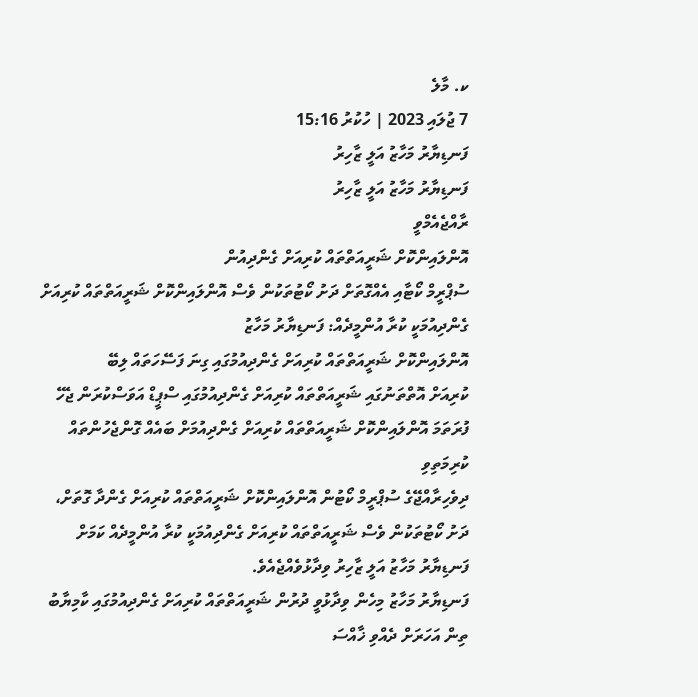ކ. މާލެ
7 ޖުލައި 2023 | ހުކުރު 15:16
ފަނޑިޔާރު މަހާޒު އަލީ ޒާހިރު
ފަނޑިޔާރު މަހާޒު އަލީ ޒާހިރު
ރާއްޖެއެމްވީ
އޮންލައިންކޮށް ޝަރީއަތްތައް ކުރިއަށް ގެންދިއުން
ސުޕްރީމް ކޯޓާއި އެއްގޮތަށް ދަށު ކޯޓުތަކުން ވެސް އޮންލައިންކޮށް ޝަރީއަތްތައް ކުރިއަށް ގެންދިއުމަކީ ކުރާ އުންމީދެއް: ފަނޑިޔާރު މަހާޒު
އޮންލައިންކޮށް ޝަރީއަތްތައް ކުރިއަށް ގެންދިއުމުގައި ގިނަ ފަސޭހަތައް ލިބޭ
ކުރިއަށް އޮތްތަނުގައި ޝަރީއަތްތައް ކުރިއަށް ގެންދިއުމުގައި ސްޕީޑް އަވަސްކުރަން ޖެހޭ
ފުރަތަމަ އޮންލައިންކޮށް ޝަރީއަތްތައް ކުރިއަށް ގެންދިއުމަށް ބައެއް ގޮންޖެހުންތައް ކުރިމަތިވި
ދިވެހިރާއްޖޭގެ ސުޕްރީމް ކޯޓުން އޮންލައިންކޮށް ޝަރީއަތްތައް ކުރިއަށް ގެންދާ ގޮތަށް، ދަށު ކޯޓުތަކުން ވެސް ޝަރީއަތްތައް ކުރިއަށް ގެންދިއުމަކީ ކުރާ އުންމީދެއް ކަމަށް ފަނޑިޔާރު މަހާޒު އަލީ ޒާހިރު ވިދާޅުވެއްޖެއެވެ.
ފަނޑިޔާރު މަހާޒު މިހެން ވިދާޅުވީ ދުރުން ޝަރީއަތްތައް ކުރިއަށް ގެންދިއުމުގައި ކާމިޔާބު ތިން އަހަރަށް ދެއްވި ޚާއްސަ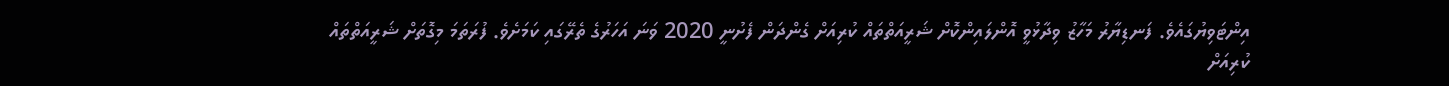އިންޓަވިޔުގައެވެ. ފަނޑިޔާރު މަހާޒު ވިދާޅުވީ އޮންލައިންކޮށް ޝަރީއަތްތައް ކުރިއަށް ގެންދަން ފެށުނީ 2020 ވަނަ އަހަރުގެ ތެރޭގައި ކަމަށެވެ. ފުރަތަމަ މިގޮތަށް ޝަރީއަތްތައް ކުރިއަށް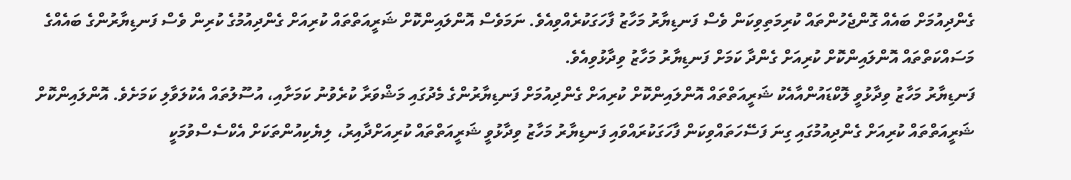ގެންދިއުމަށް ބައެއް ގޮންޖެހުންތައް ކުރިމަތިވިކަން ވެސް ފަނޑިޔާރު މަހާޒު ފާހަގަކުރެއްވިއެވެ. ނަމަވެސް އޮންލައިންކޮށް ޝަރީއަތްތައް ކުރިއަށް ގެންދިއުމުގެ ކުރިން ވެސް ފަނޑިޔާރުންގެ ބައެއްގެ މަސައްކަތްތައް އޮންލައިންކޮށް ކުރިއަށް ގެންދާ ކަމަށް ފަނޑިޔާރު މަހާޒު ވިދާޅުވިއެވެ.
ފަނޑިޔާރު މަހާޒު ވިދާޅުވީ ލޮކްޑައުންއާއެކު ޝަރީއަތްތައް އޮންލައިންކޮށް ކުރިއަށް ގެންދިއުމަށް ފަނޑިޔާރުންގެ މެދުގައި މަޝްވަރާ ކުރެވުނު ކަމަށާއި، އުސޫލުތައް އެކުލަވާލި ކަމަށެވެ. އޮންލައިންކޮށް ޝަރީއަތްތައް ކުރިއަށް ގެންދިއުމުގައި ގިނަ ފަސޭހަތައްވިކަން ފާހަގަކުރައްވައި ފަނޑިޔާރު މަހާޒު ވިދާޅުވީ ޝަރީއަތްތައް ކުރިއަށްދާއިރު، ލިޔެކިއުންތަކަށް އެކްސެސްވުމަކީ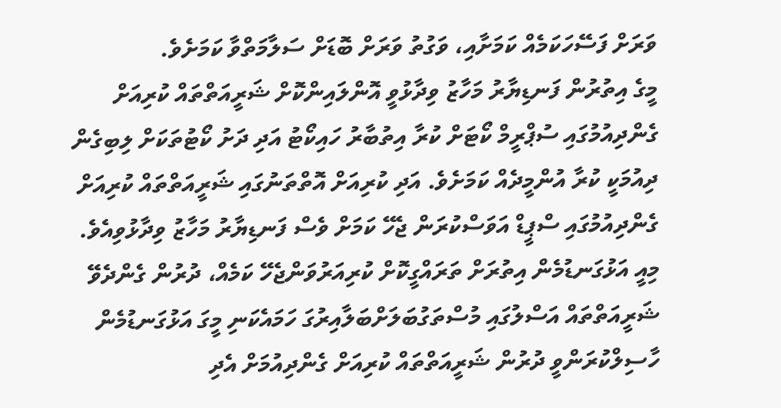ވަރަށް ފަސޭހަކަމެއް ކަމަށާއި، ވަގުތު ވަރަށް ބޮޑަށް ސަލާމަތްވާ ކަމަށެވެ.
މީގެ އިތުރުން ފަނޑިޔާރު މަހާޒު ވިދާޅުވީ އޮންލައިންކޮށް ޝަރީއަތްތައް ކުރިއަށް ގެންދިއުމުގައި ސުޕްރީމް ކޯޓަށް ކުރާ އިތުބާރު ހައިކޯޓު އަދި ދަށު ކޯޓުތަކަށް ލިބިގެން ދިއުމަކީ ކުރާ އުންމީދެއް ކަމަށެވެ. އަދި ކުރިއަށް އޮތްތަނުގައި ޝަރީއަތްތައް ކުރިއަށް ގެންދިއުމުގައި ސްޕީޑް އަވަސްކުރަން ޖެހޭ ކަމަށް ވެސް ފަނޑިޔާރު މަހާޒު ވިދާޅުވިއެވެ.
މިއީ އަޅުގަނޑުމެން އިތުރަށް ތަރައްގީކޮށް ކުރިއަރުވަންޖެހޭ ކަމެއް، ދުރުން ގެންދެވޭ ޝަރީއަތްތައް އަސްލުގައި މުސްތަގުބަލަށްބަލާއިރުގަ ހަމައެކަނި މީގަ އަޅުގަނޑުމެން ހާސިލްކުރަންވީ ދުރުން ޝަރީއަތްތައް ކުރިއަށް ގެންދިއުމަށް އެދި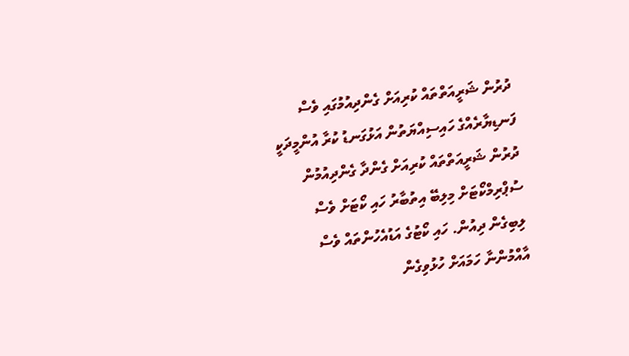ދުރުން ޝަރީއަތްތައް ކުރިއަށް ގެންދިއުމުގައި ވެސް ފަނޑިޔާރެއްގެ ހައިސިއްޔަތުން އަޅުގަނޑު ކުރާ އުންމީދަކީ ދުރުން ޝަރީއަތްތައް ކުރިއަށް ގެންދާ ގެންދިއުމުން ސުޕްރިމްކޯޓަށް މިލިބޭ އިތުބާރު ހައި ކޯޓަށް ވެސް ލިބިގެން ދިއުން. ހައި ކޯޓުގެ އަޑުއެހުންތައް ވެސް އާއްމުންނާ ހަމައަށް ހުޅުވިގެން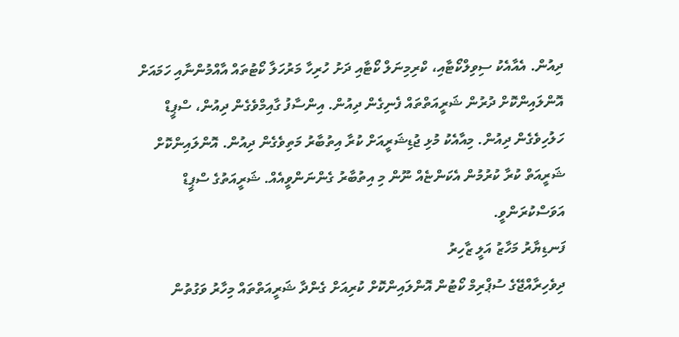ދިއުން. އެއާއެކު ސިވިލްކޯޓާއި، ކްރިމިނަލް ކޯޓާއި ދަށު ހުރިހާ މަރުހަލާ ކޯޓުތައް އާއްމުންނާއި ހަމައަށް އޮންލައިންކޮށް ދުރުން ޝަރީއަތްތައް ފެނިގެން ދިއުން. އިންސާފު ގާއިމްވެގެން ދިއުން، ސްޕީޑް ހަލުހިވެގެން ދިއުން. މިއާއެކު މުޅި ޖުޑިޝަރީއަށް ކުރާ އިތުބާރު މަތިވެގެން ދިއުން. އޮންލައިންކޮށް ޝަރީއަތް ކުރާ ކުރުމުން އެކަންޏެއް ނޫން މި އިތުބާރު ގެންނަންވީއެއް. ޝަރީއަތުގެ ސްޕީޑް އަވަސްކުރަންވީ.
ފަނޑިޔާރު މަހާޒު އަލީ ޒާހިރު
ދިވެހިރާއްޖޭގެ ސުޕްރިމް ކޯޓުން އޮންލައިންކޮށް ކުރިއަށް ގެންދާ ޝަރީއަތްތައް މިހާރު ވަގުތުން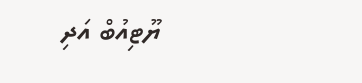ޔޫޓިއުބް އަދި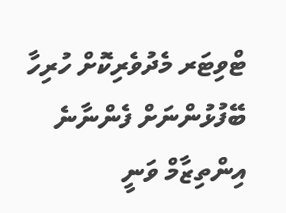ޓްވިޓަރ މެދުވެރިކޮށް ހުރިހާ ބޭފުޅުންނަށް ފެންނާނެ އިންތިޒާމް ވަނީ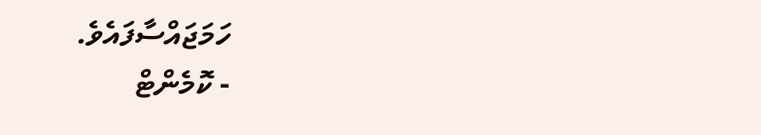ހަމަޖައްސާފައެވެ.
- ކޮމެންޓް